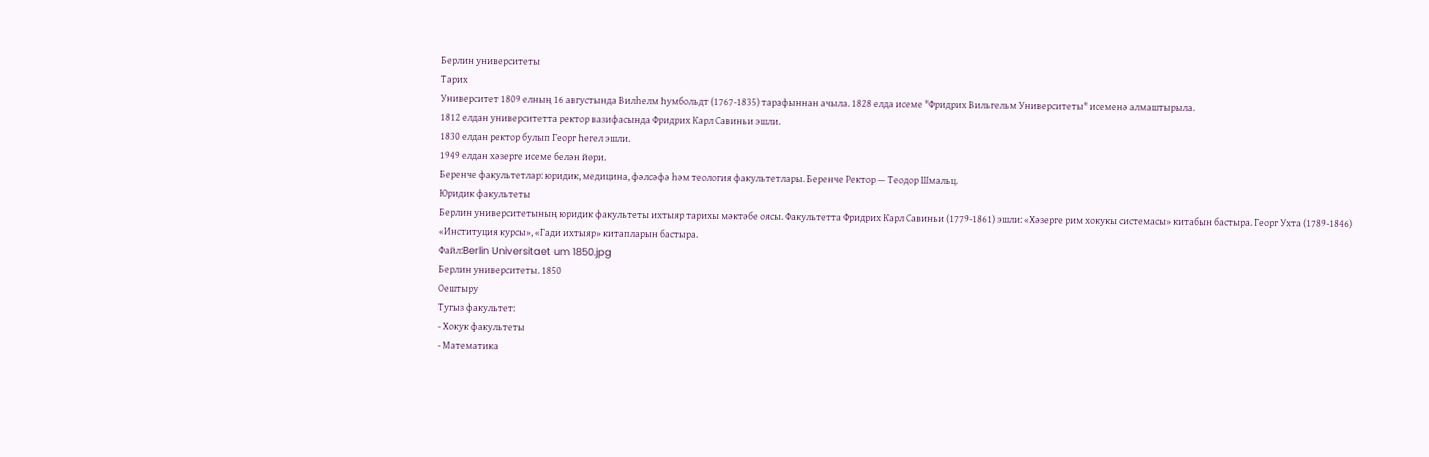Берлин университеты
Тарих
Университет 1809 елның 16 августында Вилһелм Һумбольдт (1767-1835) тарафыннан ачыла. 1828 елда исеме "Фридрих Вильгельм Университеты" исеменә алмаштырыла.
1812 елдан университетта ректор вазифасында Фридрих Карл Савиньи эшли.
1830 елдан ректор булып Георг Һегел эшли.
1949 елдан хәзерге исеме белән йөри.
Беренче факультетлар: юридик, медицина, фәлсәфә һәм теология факультетлары. Беренче Ректор — Теодор Шмальц.
Юридик факультеты
Берлин университетының юридик факультеты ихтыяр тарихы мәктәбе оясы. Факультетта Фридрих Карл Савиньи (1779-1861) эшли: «Хәзерге рим хокукы системасы» китабын бастыра. Георг Ухта (1789-1846) «Институция курсы», «Гади ихтыяр» китапларын бастыра.
Файл:Berlin Universitaet um 1850.jpg
Берлин университеты. 1850
Оештыру
Тугыз факультет:
- Хокук факультеты
- Математика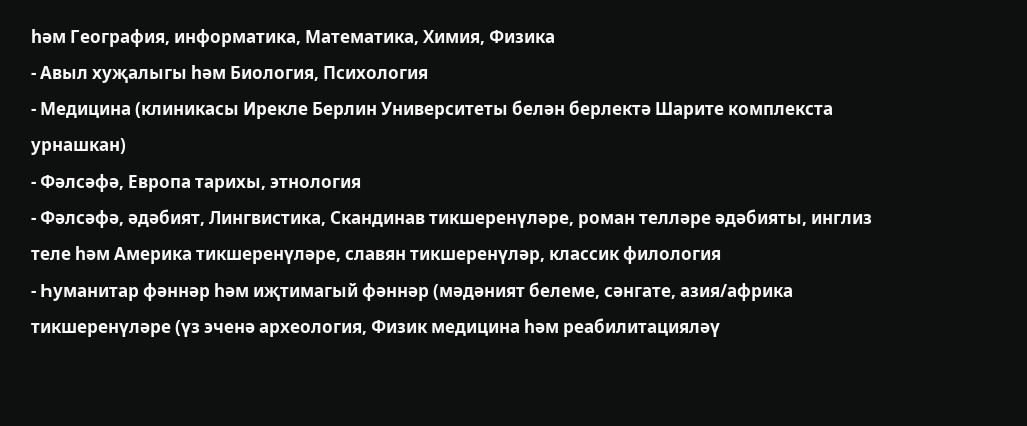һәм География, информатика, Математика, Химия, Физика
- Авыл хуҗалыгы һәм Биология, Психология
- Медицина (клиникасы Ирекле Берлин Университеты белән берлектә Шарите комплекста урнашкан)
- Фәлсәфә, Европа тарихы, этнология
- Фәлсәфә, әдәбият, Лингвистика, Скандинав тикшеренүләре, роман телләре әдәбияты, инглиз теле һәм Америка тикшеренүләре, славян тикшеренүләр, классик филология
- Һуманитар фәннәр һәм иҗтимагый фәннәр (мәдәният белеме, сәнгате, азия/африка тикшеренүләре (үз эченә археология, Физик медицина һәм реабилитацияләү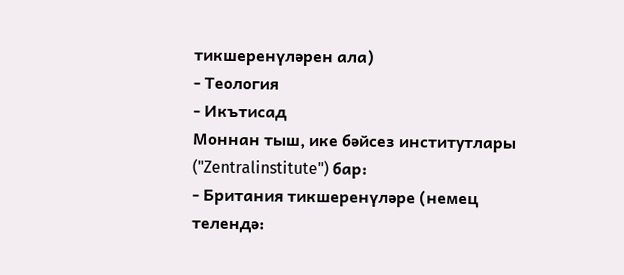тикшеренүләрен ала)
- Теология
- Икътисад
Моннан тыш, ике бәйсез институтлары ("Zentralinstitute") бар:
- Британия тикшеренүләре (немец телендә: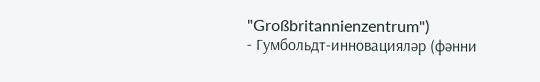"Großbritannienzentrum")
- Гумбольдт-инновацияләр (фәнни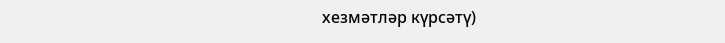хезмәтләр күрсәтү)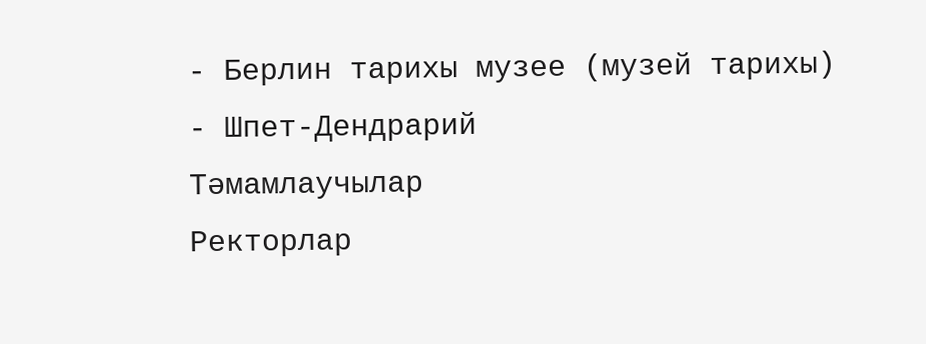- Берлин тарихы музее (музей тарихы)
- Шпет-Дендрарий
Тәмамлаучылар
Ректорлар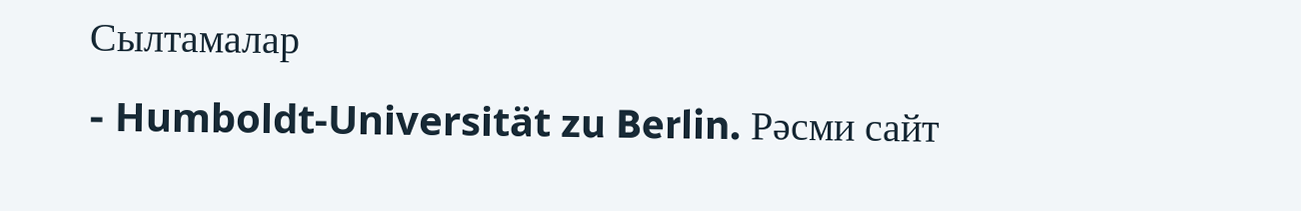Сылтамалар
- Humboldt-Universität zu Berlin. Рәсми сайт